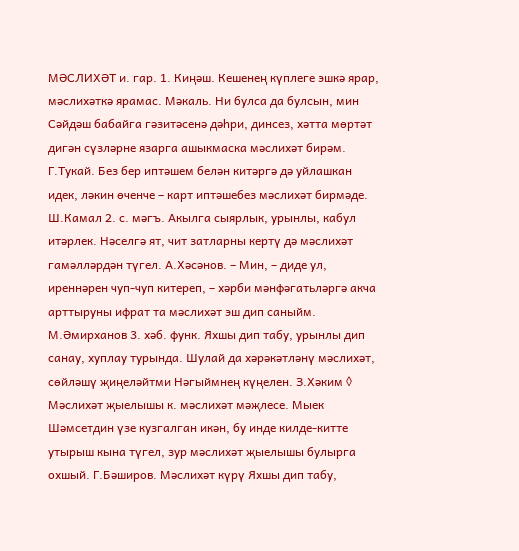МӘСЛИХӘТ и. гар. 1. Киңәш. Кешенең күплеге эшкә ярар, мәслихәткә ярамас. Мәкаль. Ни булса да булсын, мин Сәйдәш бабайга гәзитәсенә дәһри, динсез, хәтта мөртәт дигән сүзләрне язарга ашыкмаска мәслихәт бирәм. Г.Тукай. Без бер иптәшем белән китәргә дә уйлашкан идек, ләкин өченче – карт иптәшебез мәслихәт бирмәде. Ш.Камал 2. с. мәгъ. Акылга сыярлык, урынлы, кабул итәрлек. Нәселгә ят, чит затларны кертү дә мәслихәт гамәлләрдән түгел. А.Хәсәнов. – Мин, – диде ул, иреннәрен чуп-чуп китереп, – хәрби мәнфәгатьләргә акча арттыруны ифрат та мәслихәт эш дип саныйм. М.Әмирханов 3. хәб. функ. Яхшы дип табу, урынлы дип санау, хуплау турында. Шулай да хәрәкәтләнү мәслихәт, сөйләшү җиңеләйтми Нәгыймнең күңелен. З.Хәким ◊ Мәслихәт җыелышы к. мәслихәт мәҗлесе. Мыек Шәмсетдин үзе кузгалган икән, бу инде килде-китте утырыш кына түгел, зур мәслихәт җыелышы булырга охшый. Г.Бәширов. Мәслихәт күрү Яхшы дип табу,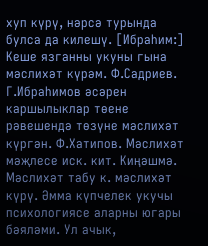хуп күрү, нәрсә турында булса да килешү. [Ибраһим:] Кеше язганны укуны гына мәслихәт күрәм. Ф.Садриев. Г.Ибраһимов әсәрен каршылыклар төене рәвешендә төзүне мәслихәт күргән. Ф.Хатипов. Мәслихәт мәҗлесе иск. кит. Киңәшмә. Мәслихәт табу к. мәслихәт күрү. Әмма күпчелек укучы психологиясе аларны югары бәяләми. Ул ачык,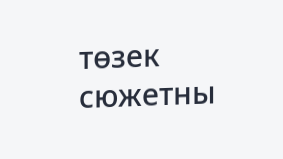төзек сюжетны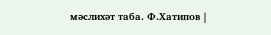мәслихәт таба. Ф.Хатипов |